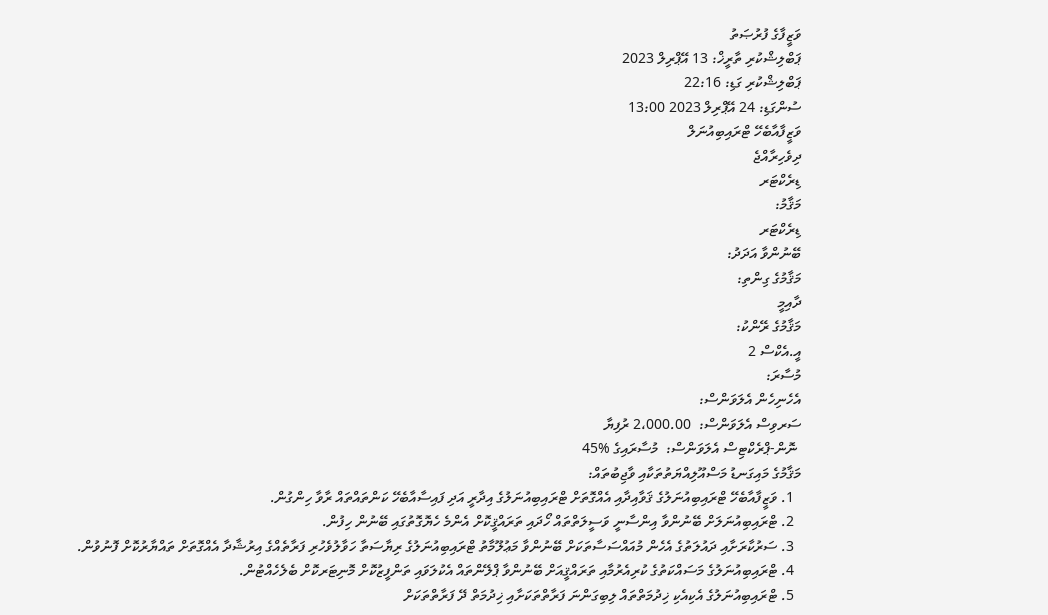ވަޒީފާގެ ފުރުޞަތު
ޕަބްލިޝްކުރި ތާރީޚް: 13 އޭޕްރިލް 2023
ޕަބްލިޝްކުރި ގަޑި: 22:16
ސުންގަޑި: 24 އޭޕްރިލް 2023 13:00
ވަޒީފާއާބެހޭ ޓްރައިބިއުނަލް
ދިވެހިރާއްޖެ
ޑިރެކްޓަރ
މަޤާމު:
ޑިރެކްޓަރ
ބޭނުންވާ އަދަދު:
މަޤާމުގެ ގިންތި:
ދާއިމީ
މަޤާމުގެ ރޭންކު:
އީ.އެކްސް 2
މުސާރަ:
އެހެނިހެން އެލަވަންސް:
ސަރވިސް އެލަވަންސް:  2،000.00 ރުފިޔާ
 ނޮން-ޕްރެކްޓިސް އެލަވަންސް:  މުސާރައިގެ %45
މަޤާމުގެ މައިގަނޑު މަސްއޫލިއްޔަތުތަކާއި ވާޖިބުތައް:
  1. ވަޒީފާއާބެހޭ ޓްރައިބިއުނަލުގެ ޤަވާއިދާއި އެއްގޮތަށް ޓްރައިބިއުނަލުގެ އިދާރީ އަދި ފައިސާއާބެހޭ ކަންތައްތައް ރާވާ ހިންގުން.
  2. ޓްރައިބިއުނަލަށް ބޭނުންވާ އިންސާނީ ވަސީލަތްތައް ހޯދައި ތަރައްޤީކޮށް އެންމެ ހެޔޮގޮތުގައި ބޭނުން ހިފުން.
  3. ސަރުކާރަށާއި ދައުލަތުގެ އެހެން މުއައްސަސާތަކަށް ބޭނުންވާ މަޢުލޫމާތު ޓްރައިބިއުނަލުގެ ރިޔާސަތާ ހަވާލުވެހުރި ފަރާތެއްގެ އިރުޝާދާ އެއްގޮތަށް ތައްޔާރުކޮށް ފޮނުވުން.
  4. ޓްރައިބިއުނަލުގެ މަސައްކަތުގެ ކުރިއެރުމާއި ތަރައްޤީއަށް ބޭނުންވާ ޕްލޭންތައް އެކުލަވައި ތަންފީޒުކޮށް މޮނިޓަރކޮށް ބެލެހެއްޓުން.
  5. ޓްރައިބިއުނަލުގެ އެކިއެކި ޚިދުމަތްތައް ލިބިގަންނަ ފަރާތްތަކަށާއި ޚިދުމަތް ދޭ ފަރާތްތަކަށް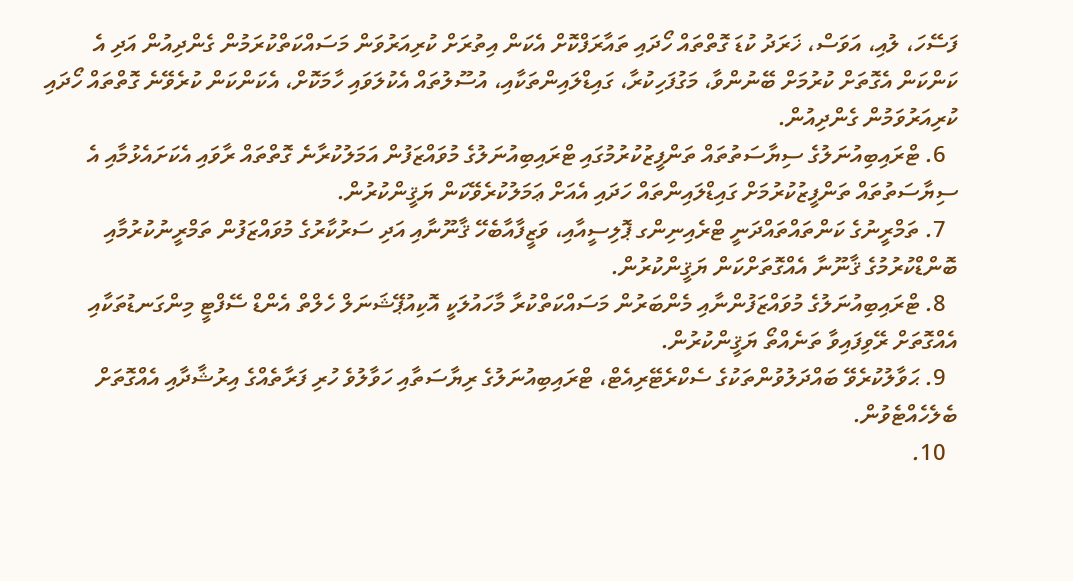ފަސޭހަ، ލުއި، އަވަސް، ޚަރަދު ކުޑަ ގޮތްތައް ހޯދައި ތައާރަފްކޮށް އެކަން އިތުރަށް ކުރިއަރުވަން މަސައްކަތްކުރަމުން ގެންދިއުން އަދި އެ ކަންކަން އެގޮތަށް ކުރުމަށް ބޭނުންވާ، މަގުފަހިކުރާ، ގައިޑްލައިންތަކާއި، އުސޫލުތައް އެކުލަވައި ހާމަކޮށް، އެކަންކަން ކުރެވޭނެ ގޮތްތައް ހޯދައި ކުރިއަރުވަމުން ގެންދިއުން.
  6. ޓްރައިބިއުނަލުގެ ސިޔާސަތުތައް ތަންފީޒުކުރުމުގައި ޓްރައިބިއުނަލުގެ މުވައްޒަފުން އަމަލުކުރާނެ ގޮތްތައް ރާވައި އެކަށައެޅުމާއި އެ ސިޔާސަތުތައް ތަންފީޒުކުރުމަށް ގައިޑްލައިންތައް ހަދައި އެއަށް ޢަމަލުކުރެވޭކަން ޔަޤީންކުރުން.
  7. ތަމްރީނުގެ ކަންތައްތައްދަނީ ޓްރެއިނިންގ ޕޮލިސީއާއި، ވަޒީފާއާބެހޭ ޤާނޫނާއި އަދި ސަރުކާރުގެ މުވައްޒަފުން ތަމްރީނުކުރުމާއި ބޮންޑްކުރުމުގެ ޤާނޫނާ އެއްގޮތަށްކަން ޔަޤީންކުރުން.
  8. ޓްރައިބިއުނަލުގެ މުވައްޒަފުންނާއި މެންބަރުން މަސައްކަތްކުރާ މާހައުލަކީ އޮކިއުޕޭޝަނަލް ހެލްތް އެންޑް ސޭފްޓީ މިންގަނޑުތަކާއި އެއްގޮތަށް ރޭވިފައިވާ ތަނެއްތޯ ޔަޤީންކުރުން.
  9. ޙަވާލުކުރެވޭ ބައްދަލުވުންތަކުގެ ސެކްރެޓޭރިއެޓް، ޓްރައިބިއުނަލުގެ ރިޔާސަތާއި ހަވާލުވެ ހުރި ފަރާތެއްގެ އިރުޝާދާއި އެއްގޮތަށް ބެލެހެއްޓެވުން.
  10.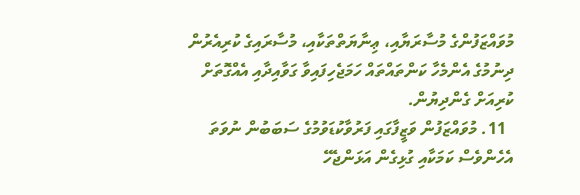މުވައްޒަފުންގެ މުސާރަޔާއި، ޢިނާޔަތްތަކާއި، މުސާރައިގެ ކުރިއެރުން ދިނުމުގެ އެންމެހާ ކަންތައްތައް ހަމަޖެހިފައިވާ ގަވާއިދާއި އެއްގޮތަށް ކުރިއަށް ގެންދިޔުން.
  11. މުވައްޒަފުން ވަޒީފާގައި ފަރުވާކުޑަވުމުގެ ސަބަބުން ނުވަތަ އެހެންވެސް ކަމަކާއި ގުޅިގެން އަޅަންޖެހޭ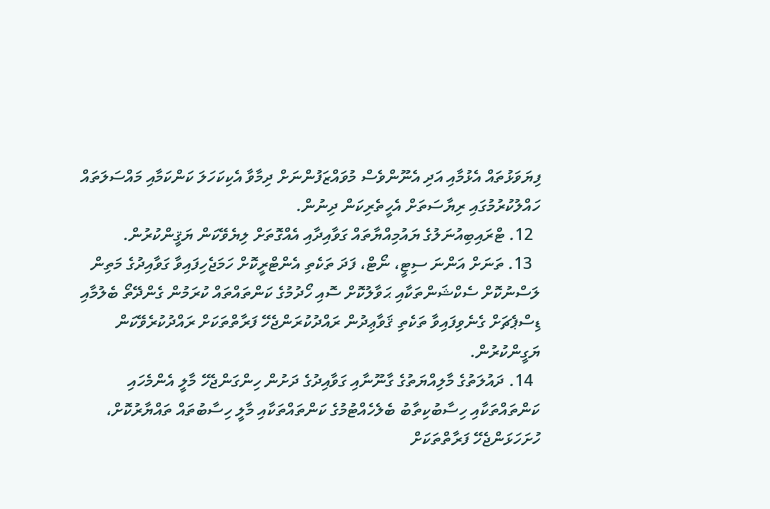ފިޔަވަޅުތައް އެޅުމާއި އަދި އެނޫންވެސް މުވައްޒަފުންނަށް ދިމާވާ އެކިކަހަލަ ކަންކަމާއި މައްސަލަތައް ހައްލުކުރުމުގައި ރިޔާސަތަށް އެހީތެރިކަން ދިނުން.
  12. ޓްރައިބިއުނަލުގެ ޔައުމިއްޔާތައް ގަވާއިދާއި އެއްގޮތަށް ލިޔެވޭކަން ޔަޤީންކުރުން.
  13. ތަނަށް އަންނަ ސިޓީ، ނޯޓް، ފަދަ ތަކެތި އެންޓްރީކޮށް ހަމަޖެހިފައިވާ ގަވާއިދުގެ މަތިން ލަސްނުކޮށް ސެކްޝަންތަކާއި ޙަވާލުކޮށް ސޮއި ހޯދުމުގެ ކަންތައްތައް ކުރަމުން ގެންދޭތޯ ބެލުމާއި ޑިސްޕެޗަށް ގެނެވިފައިވާ ތަކެތި ޤަވާޢިދުން ރައްދުކުރަންޖެހޭ ފަރާތްތަކަށް ރައްދުކުރެވޭކަން ޔަގީންކުރުން.
  14. ދައުލަތުގެ މާލިއްޔަތުގެ ގާނޫނާއި ގަވާއިދުގެ ދަށުން ހިންގަންޖެހޭ މާލީ އެންމެހައި ކަންތައްތަކާއި ހިސާބުކިތާބު ބެލެހެއްޓުމުގެ ކަންތައްތަކާއި މާލީ ހިސާބުތައް ތައްޔާރުކޮށް، ހުށަހަޅަންޖެހޭ ފަރާތްތަކަށް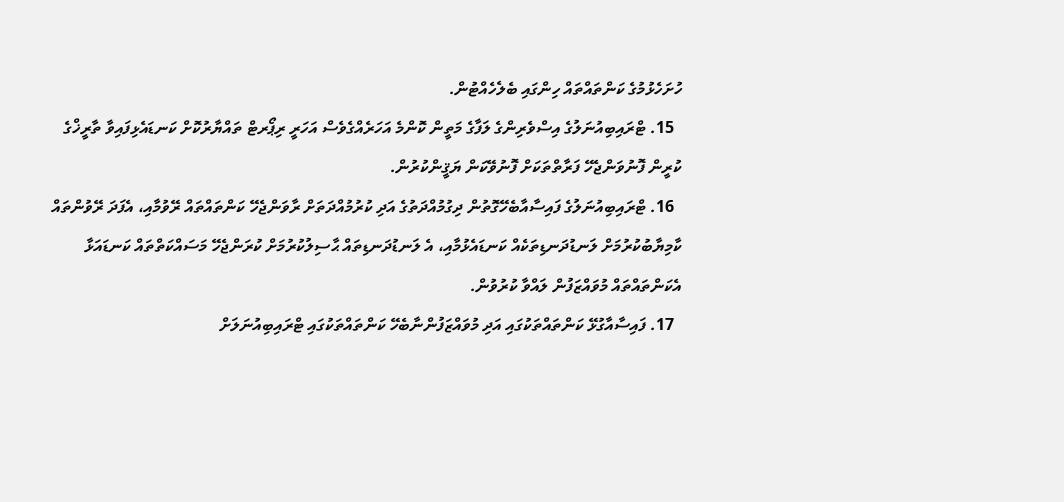ހުށަހެޅުމުގެ ކަންތައްތައް ހިންގައި ބެލެހެއްޓުން.
  15. ޓްރައިބިއުނަލުގެ އިސްވެރިންގެ ލަފާގެ މަތީން ކޮންމެ އަހަރެއްގެވެސް އަހަރީ ރިޕޯރޓް ތައްޔާރުކޮށް ކަނޑައެޅިފައިވާ ތާރީޚްގެ ކުރީން ފޮނުވަންޖެހޭ ފަރާތްތަކަށް ފޮނުވޭކަން ޔަޤީންކުރުން.
  16. ޓްރައިބިއުނަލުގެ ފައިސާއާބެހޭގޮތުން ދިގުމުއްދަތުގެ އަދި ކުރުމުއްދަތަށް ރާވަންޖެހޭ ކަންތައްތައް ރޭވުމާއި، އެފަދަ ރޭވުންތައް ކާމިޔާބުކުރުމަށް ލަނޑުދަނޑިތަކެއް ކަނޑައެޅުމާއި، އެ ލަނޑުދަނޑިތައް ޙާސިލުކުރުމަށް ކުރަންޖެހޭ މަސައްކަތްތައް ކަނޑައަޅާ އެކަންތައްތައް މުވައްޒަފުން ލައްވާ ކުރުވުން.
  17. ފައިސާއާގުޅޭ ކަންތައްތަކުގައި އަދި މުވައްޒަފުންނާބެހޭ ކަންތައްތަކުގައި ޓްރައިބިއުނަލަށް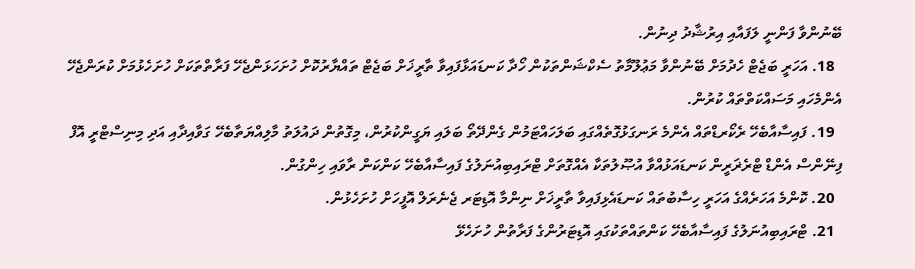ބޭނުންވާ ފަންނީ ލަފައާއި އިރުޝާދު ދިނުން.
  18. އަހަރީ ބަޖެޓް ހެދުމަށް ބޭނުންވާ މަޢުލޫމާތު ސެކްޝަންތަކުން ހޯދާ ކަނޑައަޅާފައިވާ ތާރީޚަށް ބަޖެޓް ތައްޔާރުކޮށް ހުށަހަޅަންޖެހޭ ފަރާތްތަކަށް ހުށަހެޅުމަށް ކުރަންޖެހޭ އެންމެހައި މަސައްކަތްތައް ކުރުން.
  19. ފައިސާއާބެހޭ ރެކޯރޑްތައް އެންމެ ރަނގަޅުގޮތެއްގައި ބަލަހައްޓަމުން ގެންދޭތޯ ބަލައި ޔަގީންކުރުން، މިގޮތުން ދައުލަތު މާލިއްޔަތާބެހޭ ގަވާއިދާއި އަދި މިނިސްޓްރީ އޮފް ފިނޭންސް އެންޑް ޓްރެޜަރީން ކަނޑައަޅުއްވާ އުޞޫލުތަކާ އެއްގޮތަށް ޓްރައިބިއުނަލުގެ ފައިސާއާބެހޭ ކަންކަން ރާވައި ހިންގުން.
  20. ކޮންމެ އަހަރެއްގެ އަހަރީ ހިސާބުތައް ކަނޑައެޅިފައިވާ ތާރީޚަށް ނިންމާ އޮޑިޓަރ ޖެނެރަލް އޮފީހަށް ހުށަހެޅުން.
  21. ޓްރައިބިއުނަލުގެ ފައިސާއާބެހޭ ކަންތައްތަކުގައި އޮޑިޓަރުންގެ ފަރާތުން ހުށަހެޅޭ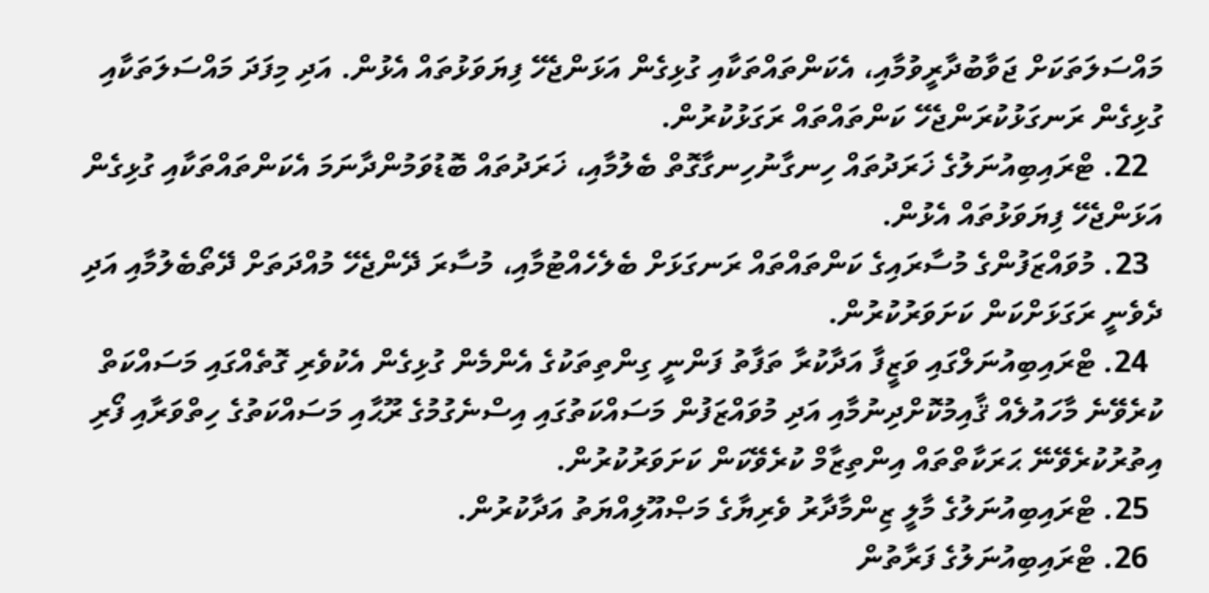މައްސަލަތަކަށް ޖަވާބުދާރީވުމާއި، އެކަންތައްތަކާއި ގުޅިގެން އަޅަންޖެހޭ ފިޔަވަޅުތައް އެޅުން. އަދި މިފަދަ މައްސަލަތަކާއި ގުޅިގެން ރަނގަޅުކުރަންޖެހޭ ކަންތައްތައް ރަގަޅުކުރުން.
  22. ޓްރައިބިއުނަލުގެ ޚަރަދުތައް ހިނގާނުހިނގާގޮތް ބެލުމާއި، ޚަރަދުތައް ބޮޑުވަމުންދާނަމަ އެކަންތައްތަކާއި ގުޅިގެން  އަޅަންޖެހޭ ފިޔަވަޅުތައް އެޅުން.
  23. މުވައްޒަފުންގެ މުސާރައިގެ ކަންތައްތައް ރަނގަޅަށް ބެލެހެއްޓުމާއި، މުސާރަ ދޭންޖެހޭ މުއްދަތަށް ދޭތޯބެލުމާއި އަދި ދެވެނީ ރަގަޅަށްކަން ކަށަވަރުކުރުން.
  24. ޓްރައިބިއުނަލްގައި ވަޒީފާ އަދާކުރާ ތަފާތު ފަންނީ ގިންތިތަކުގެ އެންމެން ގުޅިގެން އެކުވެރި ގޮތެއްގައި މަސައްކަތް ކުރެވޭނެ މާހައުލެއް ޤާއިމުކޮށްދިނުމާއި އަދި މުވައްޒަފުން މަސައްކަތުގައި އިސްނެގުމުގެ ރޫޙާއި މަސައްކަތުގެ ހިތްވަރާއި ފޯރި އިތުރުކުރެވޭނޭ ޙަރަކާތްތައް އިންތިޒާމް ކުރެވޭކަން ކަށަވަރުކުރުން.
  25. ޓްރައިބިއުނަލުގެ މާލީ ޒިންމާދާރު ވެރިޔާގެ މަޞްއޫލިއްޔަތު އަދާކުރުން.
  26. ޓްރައިބިއުނަލުގެ ފަރާތުން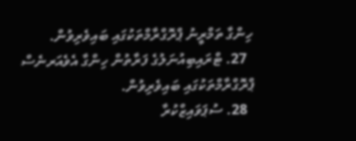ހިންގާ ތަމްރީނު ޕްރޮގްރާމްތަކުގައި ބައިވެރިވުން.
  27. ޓްރައިބިއުނަލުގެ ފަރާތުން ހިންގާ އެވެއަރނެސް ޕްރޮގްރާމްތަކުގައި ބައިވެރިވުން.
  28. ސުޕަވައިޒްކުރާ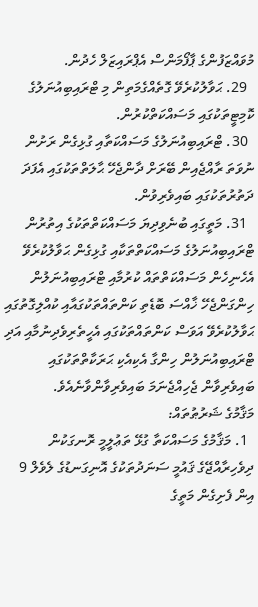މުވައްޒަފުންގެ ޕާފޯމަންސް އެޕްރައިޒަލް ހެދުން.
  29. ޙަވާލުކުރެވޭ ގޮތެއްގެމަތިން މި ޓްރައިބިއުނަލުގެ ކޮމިޓީތަކުގައި މަސައްކަތްކުރުން.
  30. ޓްރައިބިއުނަލުގެ މަސައްކަތާއި ގުޅިގެން ރަށުން ނުވަތަ ރާއްޖެއިން ބޭރަށް ދާންޖެހޭ ޙާލަތްތަކުގައި އެފަދަ ދަތުރުތަކުގައި ބައިވެރިވުން.
  31. މަތީގައި ބުނެވިދިޔަ މަސައްކަތްތަކުގެ އިތުރުން ޓްރައިބިއުނަލުގެ މަސައްކަތްތަކާއި ގުޅިގެން ޙަވާލުކުރެވޭ އެހެނިހެން މަސައްކަތްތައް ކުރުމާއި ޓްރައިބިއުނަލުން ހިންގަންޖެހޭ ޚާއްސަ ބޮޑެތި ކަންތައްތަކުގައާއި ކުއްލިގޮތުގައި ޙަވާލުކުރެވޭ އަވަސް ކަންތައްތަކުގައި އެހީތެރިވެދިނުމާއި އަދި ޓްރައިބިއުނަލުން ހިންގާ އެކިއެކި ޙަރަކާތްތަކުގައި ބައިވެރިވާން ޖެހިއްޖެނަމަ ބައިވެރިވާންވާނެއެވެ.
މަޤާމުގެ ޝަރުޠުތައް:
  1. މަޤާމުގެ މަސައްކަތާ ގުޅޭ ތަޢުލީމީ ރޮނގަކުން ދިވެހިރާއްޖޭގެ ޤައުމީ ސަނަދުތަކުގެ އޮނިގަނޑުގެ ލެވެލް 9 އިން ފެށިގެން މަތީގެ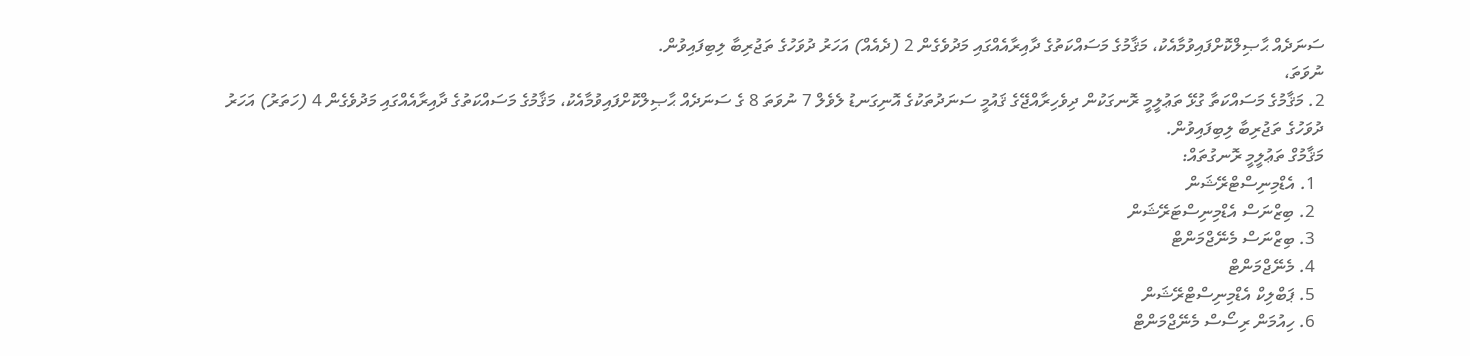ސަނަދެއް ޙާޞިލްކޮށްފައިވުމާއެކު، މަޤާމުގެ މަސައްކަތުގެ ދާއިރާއެއްގައި މަދުވެގެން 2 (ދެއެއް) އަހަރު ދުވަހުގެ ތަޖުރިބާ ލިބިފައިވުން.
ނުވަތަ،
2. މަޤާމުގެ މަސައްކަތާ ގުޅޭ ތަޢުލީމީ ރޮނގަކުން ދިވެހިރާއްޖޭގެ ޤައުމީ ސަނަދުތަކުގެ އޮނިގަނޑު ލެވެލް 7 ނުވަތަ 8 ގެ ސަނަދެއް ޙާޞިލްކޮށްފައިވުމާއެކު، މަޤާމުގެ މަސައްކަތުގެ ދާއިރާއެއްގައި މަދުވެގެން 4 (ހަތަރު) އަހަރު ދުވަހުގެ ތަޖުރިބާ ލިބިފައިވުން.
މަޤާމުގް ތަޢުލީމީ ރޮނގުތައް:
  1. އެޑްމިނިސްޓްރޭޝަން
  2. ބިޒްނަސް އެޑްމިނިސްޓަރޭޝަން
  3. ބިޒްނަސް މެނޭޖްމަންޓް
  4. މެނޭޖްމަންޓް
  5. ޕަބްލިކް އެޑްމިނިސްޓްރޭޝަން
  6. ހިއުމަން ރިސޯސް މެނޭޖްމަންޓް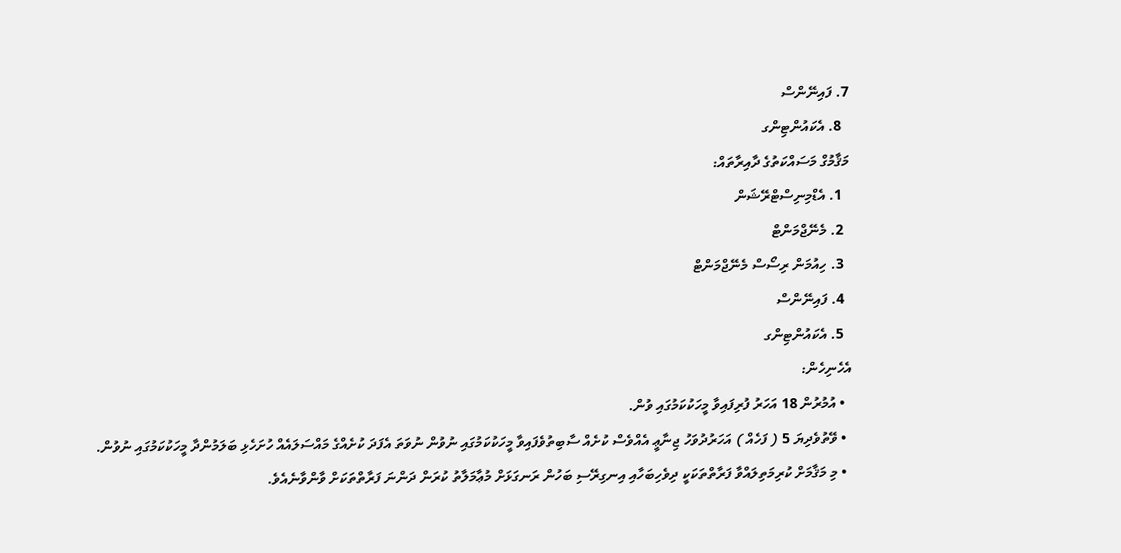7. ފައިނޭންސް
  8. އެކައުންޓިންގ
މަޤާމުގް މަސައްކަތުގެ ދާއިރާތައް:
  1. އެޑްމިނިސްޓްރޭޝަން
  2. މެނޭޖްމަންޓް
  3. ހިއުމަން ރިސޯސް މެނޭޖްމަންޓް
  4. ފައިނޭންސް
  5. އެކައުންޓިންގ
އެހެނިހެން:
  • އުމުރުން 18 އަހަރު ފުރިފައިވާ މީހަކުކަމުގައި ވުން.
  • ވޭތުވެދިޔަ 5 ( ފަހެއް ) އަހަރުދުވަހު ޖިނާޢީ އެއްވެސް ކުށެއް ސާބިތުވެފައިވާ މީހަކުކަމުގައި ނުވުން ނުވަތަ އެފަދަ ކުށެއްގެ މައްސަލައެއް ހުށަހެޅި ބަލަމުންދާ މީހަކުކަމުގައި ނުވުން.
  • މި މަޤާމަށް ކުރިމަތިލައްވާ ފަރާތްތަކަކީ ދިވެހިބަހާއި އިނގިރޭސި ބަހުން ރަނގަޅަށް މުޢާމަލާތު ކުރަން ދަންނަ ފަރާތްތަކަށް ވާންވާނެއެވެ.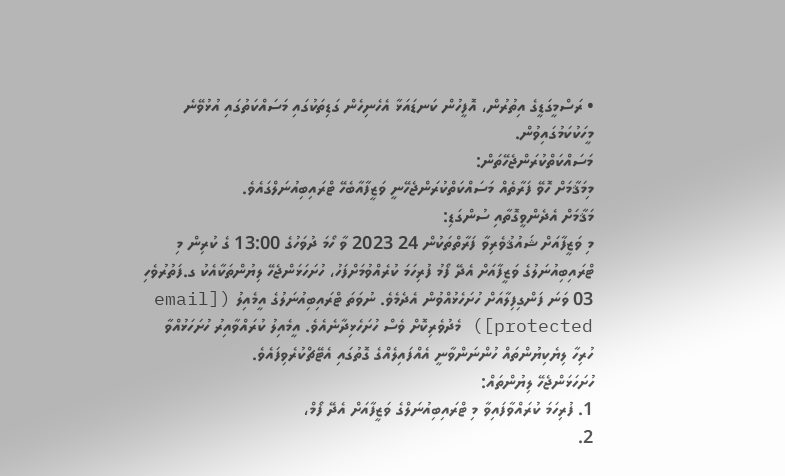• ރަސްމީގަޑީގެ އިތުރުން، އޮފީހުން ކަނޑައަޅާ އެހެނިހެން ގަޑިތަކުގައި މަސައްކަތުގައި އުޅުވޭނެ މީހަކުކަމުގައިވުން.
މަސައްކަތްކުރަންޖެހޭތަން:
މިމަޤާމަށް ހޮވޭ ފަރާތެއް މަސައްކަތްކުރަންޖެހޭނީ ވަޒީފާއާބެހޭ ޓްރައިބިއުނަލްގައެވެ.
މަޤާމަށް އެދެންވީގޮތާއި ސުންގަޑި:
މި ވަޒީފާއަށް ޝައުޤުވެރިވާ ފަރާތްތަކުން 24 2023 ވާ ހޯމަ ދުވަހުގެ 13:00 ގެ ކުރިން މި ޓްރައިބިއުނަލުގެ ވަޒީފާއަށް އެދޭ ފޯމު ފުރިހަމަ ކުރެއްވުމަށްފަހު، ހުށަހަޅަންޖެހޭ ލިޔުންތަކާއެކު ގ.ފަތުރުވެހި 03 ވަނަ ފަންގިފިލާއަށް ހުށަހެޅުއްވުން އެދެމެވެ. ނުވަތަ ޓްރައިބިއުނަލުގެ އީމެއިލު ([email protected]) މެދުވެރިކޮށް ވެސް ހުށަހެޅިދާނެއެވެ. އީމެއިލު ކުރައްވާއިރު ހުށަހަޅުއްވާ ހުރިހާ ލިޔެކިޔުންތައް ހުންނަންވާނީ އެއްފައިލެއްގެ ގޮތުގައި އެޓޭޗްކުރެވިފައެވެ.
ހުށަހަޅަންޖެހޭ ލިޔުންތައް:
1. ފުރިހަމަ ކުރައްވާފައިވާ މި ޓްރައިބިއުނަލްގެ ވަޒީފާއަށް އެދޭ ފޯމް،
2.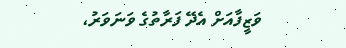ވަޒީފާއަށް އެދޭ ފަރާތުގެ ވަނަވަރު،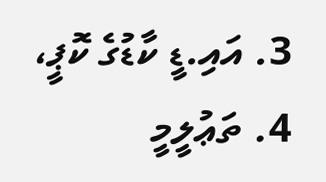3. އައި.ޑީ ކާޑުގެ ކޮޕީ،
4. ތަޢުލީމީ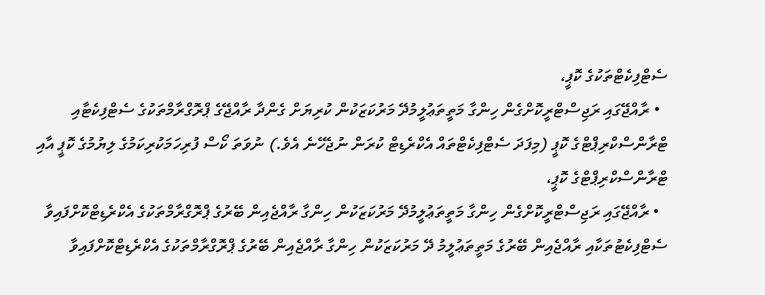ސެޓްފިކެޓްތަކުގެ ކޮޕީ،
  • ރާއްޖޭގައި ރަޖިސްޓްރީކޮށްގެން ހިންގާ މަތީތަޢުލީމުދޭ މަރުކަޒަކުން ކުރިޔަށް ގެންދާ ރާއްޖޭގެ ޕްރޮގްރާމްތަކުގެ ސެޓްފިކެޓާއި ޓްރާންސްކްރިޕްޓްގެ ކޮޕީ (މިފަދަ ސެޓްފިކެޓްތައް އެކްރެޑިޓް ކުރަން ނުޖެހޭނެ އެވެ.) ނުވަތަ ކޯސް ފުރިހަމަކުރިކަމުގެ ލިޔުމުގެ ކޮޕީ އާއި ޓްރާންސްކްރިޕްޓްގެ ކޮޕީ،
  • ރާއްޖޭގައި ރަޖިސްޓްރީކޮށްގެން ހިންގާ މަތީތަޢުލީމުދޭ މަރުކަޒަކުން ހިންގާ ރާއްޖެއިން ބޭރުގެ ޕްރޮގްރާމްތަކުގެ އެކްރެޑިޓްކޮށްފައިވާ ސެޓްފިކެޓުތަކާއި ރާއްޖެއިން ބޭރުގެ މަތީތަޢުލީމު ދޭ މަރުކަޒަކުން ހިންގާ ރާއްޖެއިން ބޭރުގެ ޕްރޮގްރާމްތަކުގެ އެކްރެޑިޓްކޮށްފައިވާ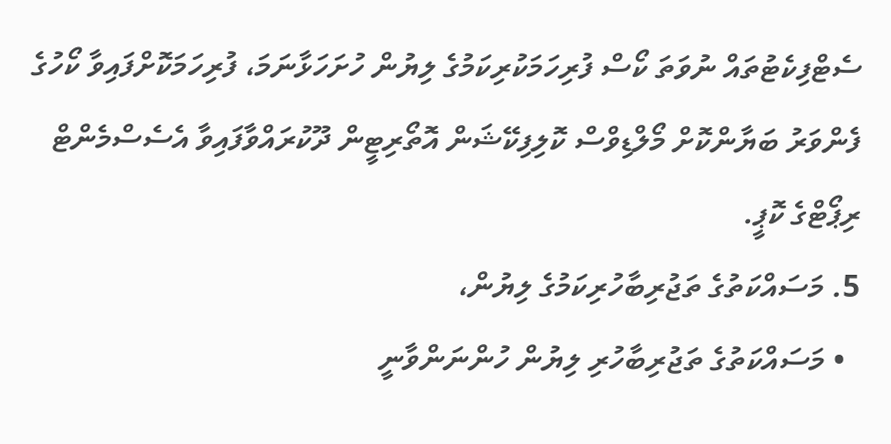ސެޓްފިކެޓުތައް ނުވަތަ ކޯސް ފުރިހަމަކުރިކަމުގެ ލިޔުން ހުށަހަޅާނަމަ، ފުރިހަމަކޮށްފައިވާ ކޯހުގެ ފެންވަރު ބަޔާންކޮށް މޯލްޑިވްސް ކޮލިފިކޭޝަން އޮތޯރިޓީން ދޫކުރައްވާފައިވާ އެސެސްމެންޓް ރިޕޯޓްގެ ކޮޕީ.
5. މަސައްކަތުގެ ތަޖުރިބާހުރިކަމުގެ ލިޔުން،
  • މަސައްކަތުގެ ތަޖުރިބާހުރި ލިޔުން ހުންނަންވާނީ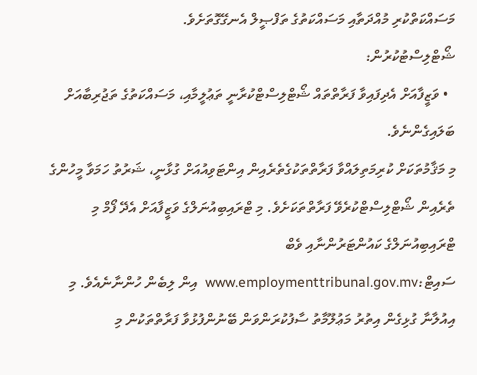މަސައްކަތްކުރި މުއްދަތާއި މަސައްކަތުގެ ތަފްޞީލް އެނގޭގޮތަށެވެ.
ޝޯޓްލިސްޓުކުރުން:
  • ވަޒީފާއަށް އެދިފައިވާ ފަރާތްތައް ޝޯޓްލިސްޓްކުރާނީ ތަޢުލީމާއި، މަސައްކަތުގެ ތަޖުރިބާއަށް ބަލައިގެންނެވެ.
މި މަޤާމުތަކަށް ކުރިމަތިލައްވާ ފަރާތްތަކުގެތެރެއިން އިންޓަވިއުއަށް ގުޅާނީ، ޝަރުތު ހަމަވާ މީހުންގެ ތެރެއިން ޝޯޓްލިސްޓްކުރެވޭ ފަރާތްތަކަށެވެ. މި ޓްރައިބިއުނަލްގެ ވަޒީފާއަށް އެދޭ ފޯމް މި ޓްރައިބިއުނަލްގެ ކައުންޓަރުންނާއި ވެބް ސައިޓް:www.employmenttribunal.gov.mv  އިން ލިބެން ހުންނާނެއެވެ. މި އިއުލާނާ ގުޅިގެން އިތުރު މަޢުލޫމާތު ސާފުކުރަންވަން ބޭނުންފުޅުވާ ފަރާތްތަކުން މި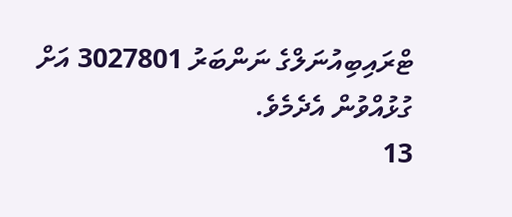ޓްރައިބިއުނަލްގެ ނަންބަރު 3027801 އަށް ގުޅުއްވުން އެދެމެވެ.
13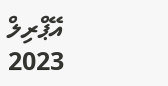އޭޕްރިލް 2023